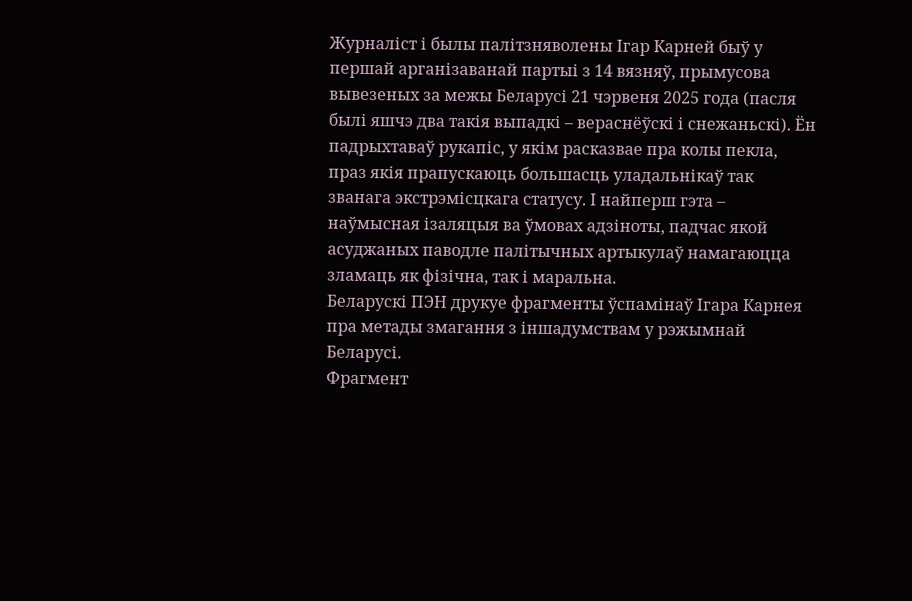Журналіст і былы палітзняволены Ігар Карней быў у першай арганізаванай партыі з 14 вязняў, прымусова вывезеных за межы Беларусі 21 чэрвеня 2025 года (пасля былі яшчэ два такія выпадкі – вераснёўскі і снежаньскі). Ён падрыхтаваў рукапіс, у якім расказвае пра колы пекла, праз якія прапускаюць большасць уладальнікаў так званага экстрэмісцкага статусу. І найперш гэта – наўмысная ізаляцыя ва ўмовах адзіноты, падчас якой асуджаных паводле палітычных артыкулаў намагаюцца зламаць як фізічна, так і маральна.
Беларускі ПЭН друкуе фрагменты ўспамінаў Ігара Карнея пра метады змагання з іншадумствам у рэжымнай Беларусі.
Фрагмент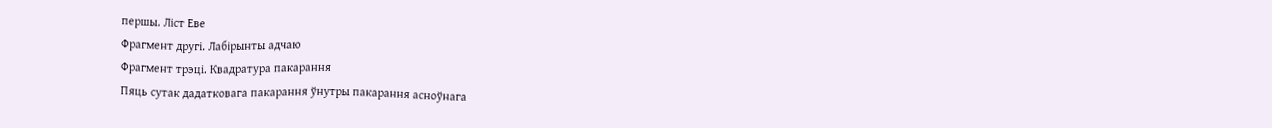першы. Ліст Еве
Фрагмент другі. Лабірынты адчаю
Фрагмент трэці. Квадратура пакарання
Пяць сутак дадатковага пакарання ўнутры пакарання асноўнага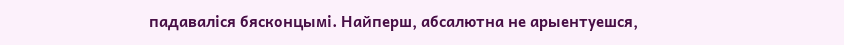падаваліся бясконцымі. Найперш, абсалютна не арыентуешся,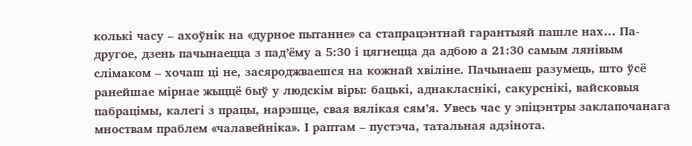колькі часу – ахоўнік на «дурное пытанне» са стапрацэнтнай гарантыяй пашле нах… Па-другое, дзень пачынаецца з пад’ёму а 5:30 і цягнецца да адбою а 21:30 самым лянівым слімаком – хочаш ці не, засяроджваешся на кожнай хвіліне. Пачынаеш разумець, што ўсё ранейшае мірнае жыццё быў у людскім віры: бацькі, аднакласнікі, сакурснікі, вайсковыя пабрацімы, калегі з працы, нарэшце, свая вялікая сям’я. Увесь час у эпіцэнтры заклапочанага мноствам праблем «чалавейніка». І раптам – пустэча, татальная адзінота.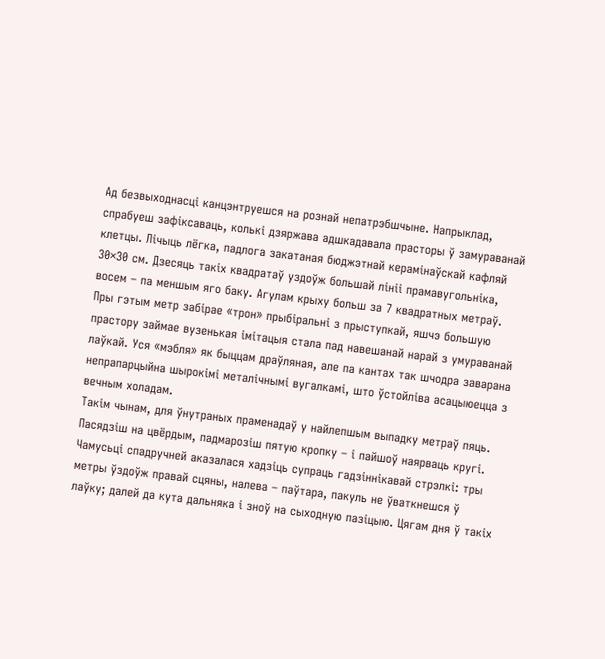Ад безвыходнасці канцэнтруешся на рознай непатрэбшчыне. Напрыклад, спрабуеш зафіксаваць, колькі дзяржава адшкадавала прасторы ў замураванай клетцы. Лічыць лёгка, падлога закатаная бюджэтнай керамінаўскай кафляй 30×30 см. Дзесяць такіх квадратаў уздоўж большай лініі прамавугольніка, восем – па меншым яго баку. Агулам крыху больш за 7 квадратных метраў. Пры гэтым метр забірае «трон» прыбіральні з прыступкай, яшчэ большую прастору займае вузенькая імітацыя стала пад навешанай нарай з умураванай лаўкай. Уся «мэбля» як быццам драўляная, але па кантах так шчодра заварана непрапарцыйна шырокімі металічнымі вугалкамі, што ўстойліва асацыюецца з вечным холадам.
Такім чынам, для ўнутраных праменадаў у найлепшым выпадку метраў пяць. Пасядзіш на цвёрдым, падмарозіш пятую кропку – і пайшоў наярваць кругі. Чамусьці спадручней аказалася хадзіць супраць гадзіннікавай стрэлкі: тры метры ўздоўж правай сцяны, налева – паўтара, пакуль не ўваткнешся ў лаўку; далей да кута дальняка і зноў на сыходную пазіцыю. Цягам дня ў такіх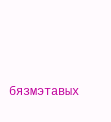бязмэтавых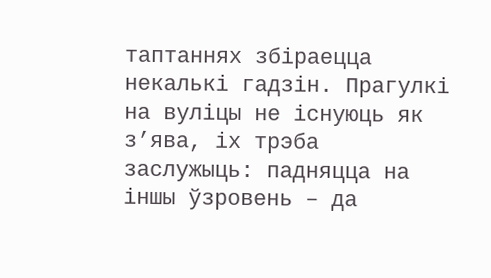таптаннях збіраецца некалькі гадзін. Прагулкі на вуліцы не існуюць як з’ява, іх трэба заслужыць: падняцца на іншы ўзровень – да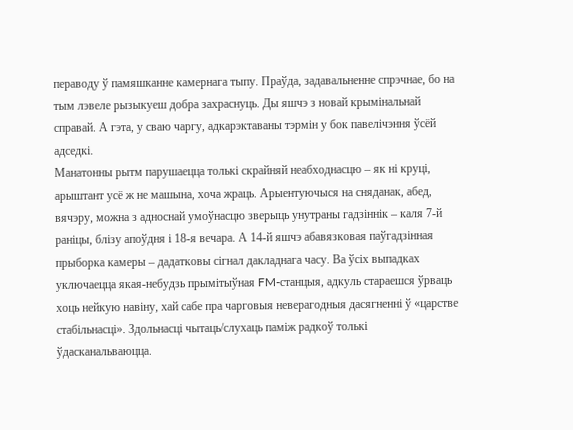пераводу ў памяшканне камернага тыпу. Праўда, задавальненне спрэчнае, бо на тым лэвеле рызыкуеш добра захраснуць. Ды яшчэ з новай крымінальнай справай. А гэта, у сваю чаргу, адкарэктаваны тэрмін у бок павелічэння ўсёй адседкі.
Манатонны рытм парушаецца толькі скрайняй неабходнасцю – як ні круці, арыштант усё ж не машына, хоча жраць. Арыентуючыся на сняданак, абед, вячэру, можна з адноснай умоўнасцю зверыць унутраны гадзіннік – каля 7-й раніцы, блізу апоўдня і 18-я вечара. А 14-й яшчэ абавязковая паўгадзінная прыборка камеры – дадатковы сігнал дакладнага часу. Ва ўсіх выпадках уключаецца якая-небудзь прымітыўная FM-станцыя, адкуль стараешся ўрваць хоць нейкую навіну, хай сабе пра чарговыя неверагодныя дасягненні ў «царстве стабільнасці». Здольнасці чытаць/слухаць паміж радкоў толькі ўдасканальваюцца.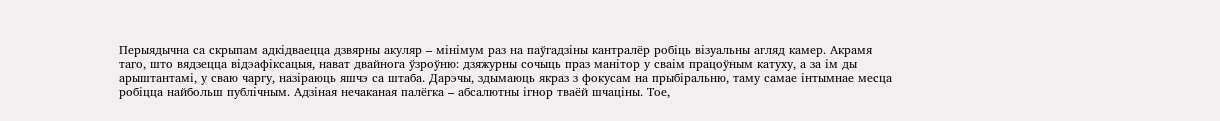Перыядычна са скрыпам адкідваецца дзвярны акуляр – мінімум раз на паўгадзіны кантралёр робіць візуальны агляд камер. Акрамя таго, што вядзецца відэафіксацыя, нават двайнога ўзроўню: дзяжурны сочыць праз манітор у сваім працоўным катуху, а за ім ды арыштантамі, у сваю чаргу, назіраюць яшчэ са штаба. Дарэчы, здымаюць якраз з фокусам на прыбіральню, таму самае інтымнае месца робіцца найбольш публічным. Адзіная нечаканая палёгка – абсалютны ігнор тваёй шчаціны. Тое,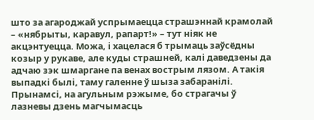што за агароджай успрымаецца страшэннай крамолай – «нябрыты, каравул, рапарт!» – тут ніяк не акцэнтуецца. Можа, і хацелася б трымаць заўсёдны козыр у рукаве, але куды страшней, калі даведзены да адчаю зэк шмаргане па венах вострым лязом. А такія выпадкі былі, таму галенне ў шыза забаранілі. Прынамсі, на агульным рэжыме, бо страгачы ў лазневы дзень магчымасць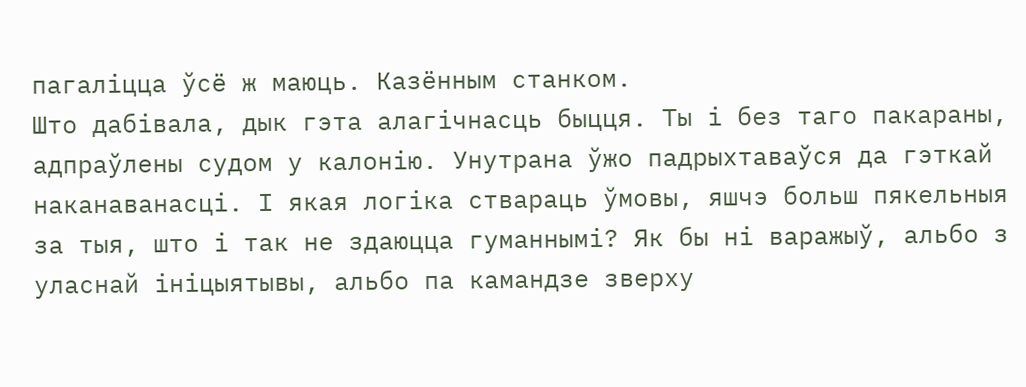пагаліцца ўсё ж маюць. Казённым станком.
Што дабівала, дык гэта алагічнасць быцця. Ты і без таго пакараны, адпраўлены судом у калонію. Унутрана ўжо падрыхтаваўся да гэткай наканаванасці. І якая логіка ствараць ўмовы, яшчэ больш пякельныя за тыя, што і так не здаюцца гуманнымі? Як бы ні варажыў, альбо з уласнай ініцыятывы, альбо па камандзе зверху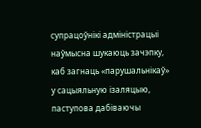супрацоўнікі адміністрацыі наўмысна шукаюць зачэпку, каб загнаць «парушальнікаў» у сацыяльную ізаляцыю, паступова дабіваючы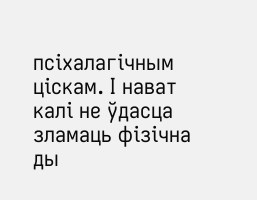псіхалагічным ціскам. І нават калі не ўдасца зламаць фізічна ды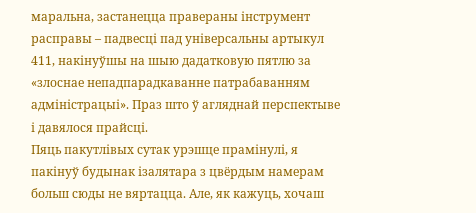маральна, застанецца правераны інструмент расправы – падвесці пад універсальны артыкул 411, накінуўшы на шыю дадатковую пятлю за «злоснае непадпарадкаванне патрабаванням адміністрацыі». Праз што ў агляднай перспектыве і давялося прайсці.
Пяць пакутлівых сутак урэшце прамінулі, я пакінуў будынак ізалятара з цвёрдым намерам больш сюды не вяртацца. Але, як кажуць, хочаш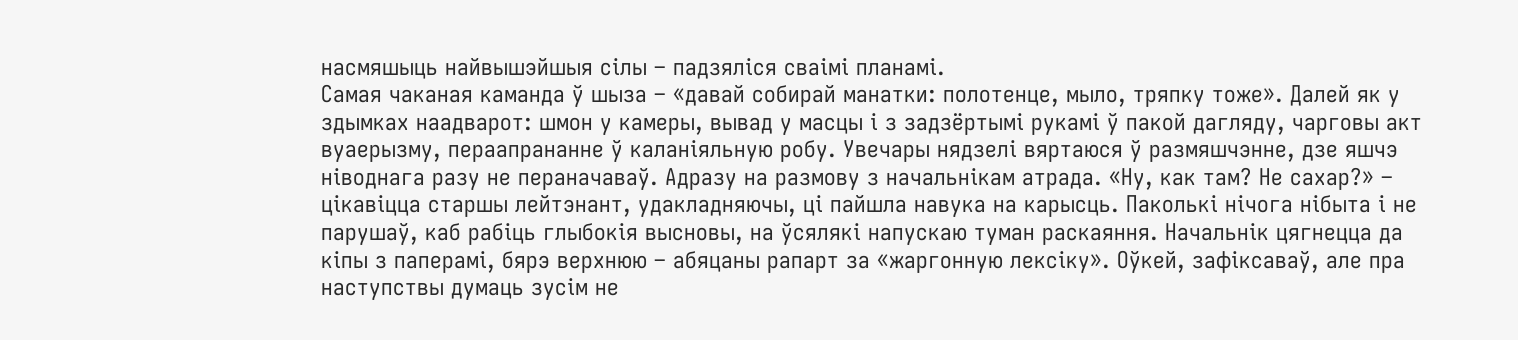насмяшыць найвышэйшыя сілы – падзяліся сваімі планамі.
Самая чаканая каманда ў шыза – «давай собирай манатки: полотенце, мыло, тряпку тоже». Далей як у здымках наадварот: шмон у камеры, вывад у масцы і з задзёртымі рукамі ў пакой дагляду, чарговы акт вуаерызму, пераапрананне ў каланіяльную робу. Увечары нядзелі вяртаюся ў размяшчэнне, дзе яшчэ ніводнага разу не пераначаваў. Адразу на размову з начальнікам атрада. «Ну, как там? Не сахар?» – цікавіцца старшы лейтэнант, удакладняючы, ці пайшла навука на карысць. Паколькі нічога нібыта і не парушаў, каб рабіць глыбокія высновы, на ўсялякі напускаю туман раскаяння. Начальнік цягнецца да кіпы з паперамі, бярэ верхнюю – абяцаны рапарт за «жаргонную лексіку». Оўкей, зафіксаваў, але пра наступствы думаць зусім не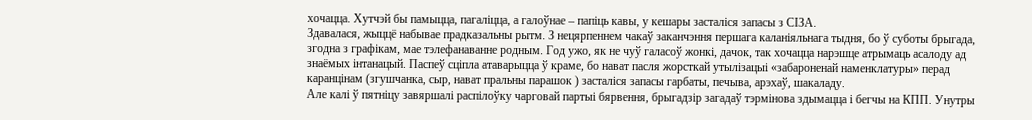хочацца. Хутчэй бы памыцца, пагаліцца, а галоўнае – папіць кавы, у кешары засталіся запасы з СІЗА.
Здавалася, жыццё набывае прадказальны рытм. З нецярпеннем чакаў заканчэння першага каланіяльнага тыдня, бо ў суботы брыгада, згодна з графікам, мае тэлефанаванне родным. Год ужо, як не чуў галасоў жонкі, дачок, так хочацца нарэшце атрымаць асалоду ад знаёмых інтанацый. Паспеў сціпла атаварыцца ў краме, бо нават пасля жорсткай утылізацыі «забароненай наменклатуры» перад каранцінам (згушчанка, сыр, нават пральны парашок ) засталіся запасы гарбаты, печыва, арэхаў, шакаладу.
Але калі ў пятніцу завяршалі распілоўку чарговай партыі бярвення, брыгадзір загадаў тэрмінова здымацца і бегчы на КПП. Унутры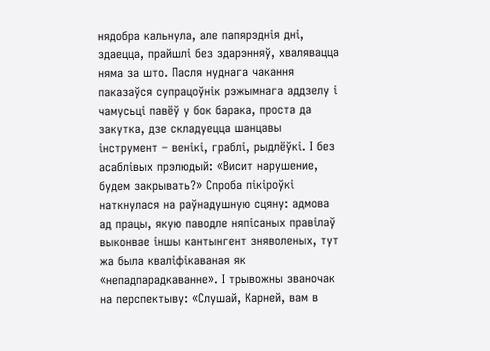нядобра кальнула, але папярэднія дні, здаецца, прайшлі без здарэнняў, хвалявацца няма за што. Пасля нуднага чакання паказаўся супрацоўнік рэжымнага аддзелу і чамусьці павёў у бок барака, проста да закутка, дзе складуецца шанцавы інструмент – венікі, граблі, рыдлёўкі. І без асаблівых прэлюдый: «Висит нарушение, будем закрывать?» Спроба пікіроўкі наткнулася на раўнадушную сцяну: адмова ад працы, якую паводле няпісаных правілаў выконвае іншы кантынгент зняволеных, тут жа была кваліфікаваная як «непадпарадкаванне». І трывожны званочак на перспектыву: «Слушай, Карней, вам в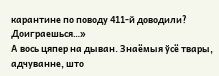карантине по поводу 411-й доводили? Доиграешься…»
А вось цяпер на дыван. Знаёмыя ўсё твары, адчуванне, што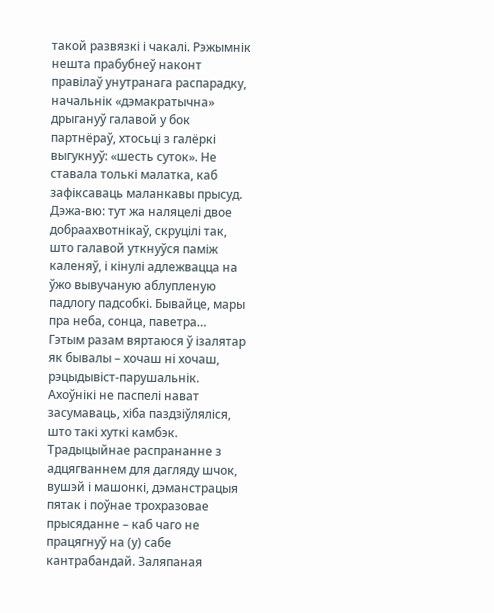такой развязкі і чакалі. Рэжымнік нешта прабубнеў наконт правілаў унутранага распарадку, начальнік «дэмакратычна» дрыгануў галавой у бок партнёраў, хтосьці з галёркі выгукнуў: «шесть суток». Не ставала толькі малатка, каб зафіксаваць маланкавы прысуд. Дэжа-вю: тут жа наляцелі двое добраахвотнікаў, скруцілі так, што галавой уткнуўся паміж каленяў, і кінулі адлежвацца на ўжо вывучаную аблупленую падлогу падсобкі. Бывайце, мары пра неба, сонца, паветра…
Гэтым разам вяртаюся ў ізалятар як бывалы – хочаш ні хочаш, рэцыдывіст-парушальнік. Ахоўнікі не паспелі нават засумаваць, хіба паздзіўляліся, што такі хуткі камбэк.
Традыцыйнае распрананне з адцягваннем для дагляду шчок, вушэй і машонкі, дэманстрацыя пятак і поўнае трохразовае прысяданне – каб чаго не працягнуў на (у) сабе кантрабандай. Заляпаная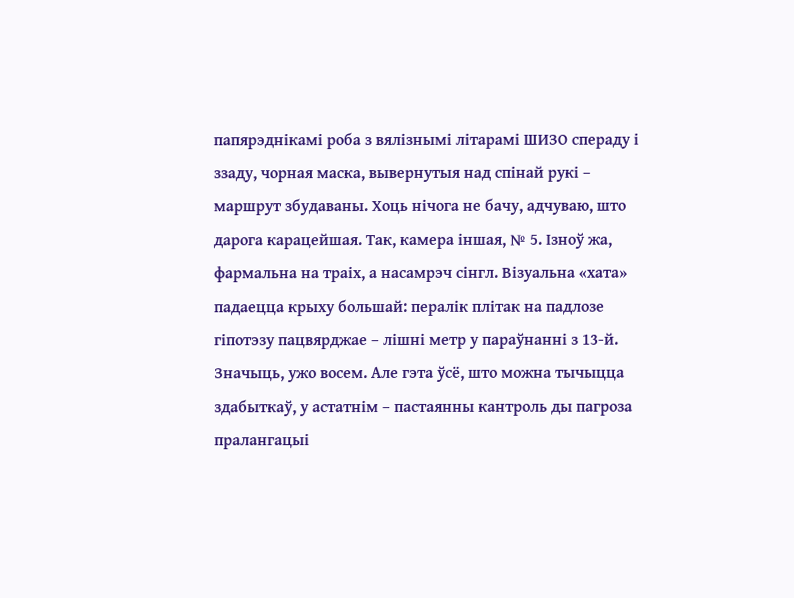папярэднікамі роба з вялізнымі літарамі ШИЗО спераду і ззаду, чорная маска, вывернутыя над спінай рукі – маршрут збудаваны. Хоць нічога не бачу, адчуваю, што дарога карацейшая. Так, камера іншая, № 5. Ізноў жа, фармальна на траіх, а насамрэч сінгл. Візуальна «хата» падаецца крыху большай: пералік плітак на падлозе гіпотэзу пацвярджае – лішні метр у параўнанні з 13-й. Значыць, ужо восем. Але гэта ўсё, што можна тычыцца здабыткаў, у астатнім – пастаянны кантроль ды пагроза пралангацыі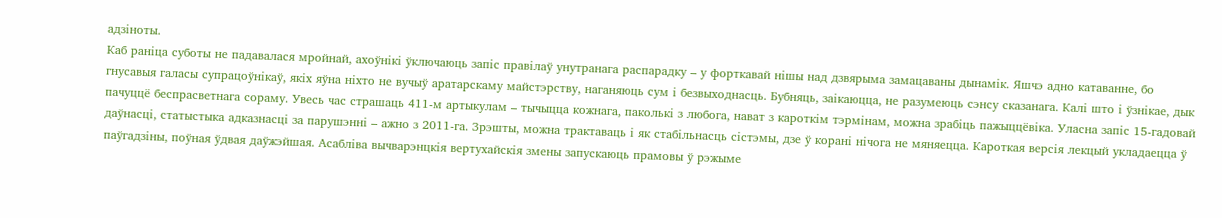адзіноты.
Каб раніца суботы не падавалася мройнай, ахоўнікі ўключаюць запіс правілаў унутранага распарадку – у форткавай нішы над дзвярыма замацаваны дынамік. Яшчэ адно катаванне, бо гнусавыя галасы супрацоўнікаў, якіх яўна ніхто не вучыў аратарскаму майстэрству, наганяюць сум і безвыходнасць. Бубняць, заікаюцца, не разумеюць сэнсу сказанага. Калі што і ўзнікае, дык пачуццё беспрасветнага сораму. Увесь час страшаць 411-м артыкулам – тычыцца кожнага, паколькі з любога, нават з кароткім тэрмінам, можна зрабіць пажыццёвіка. Уласна запіс 15-гадовай даўнасці, статыстыка адказнасці за парушэнні – ажно з 2011-га. Зрэшты, можна трактаваць і як стабільнасць сістэмы, дзе ў корані нічога не мяняецца. Кароткая версія лекцый укладаецца ў паўгадзіны, поўная ўдвая даўжэйшая. Асабліва вычварэнцкія вертухайскія змены запускаюць прамовы ў рэжыме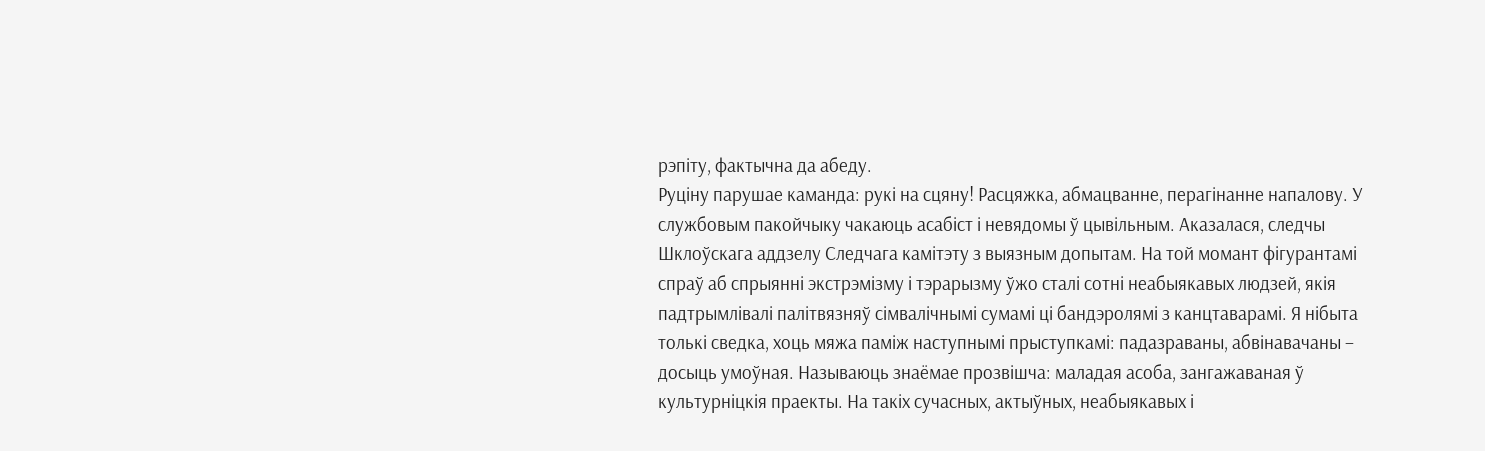рэпіту, фактычна да абеду.
Руціну парушае каманда: рукі на сцяну! Расцяжка, абмацванне, перагінанне напалову. У службовым пакойчыку чакаюць асабіст і невядомы ў цывільным. Аказалася, следчы Шклоўскага аддзелу Следчага камітэту з выязным допытам. На той момант фігурантамі спраў аб спрыянні экстрэмізму і тэрарызму ўжо сталі сотні неабыякавых людзей, якія падтрымлівалі палітвязняў сімвалічнымі сумамі ці бандэролямі з канцтаварамі. Я нібыта толькі сведка, хоць мяжа паміж наступнымі прыступкамі: падазраваны, абвінавачаны – досыць умоўная. Называюць знаёмае прозвішча: маладая асоба, зангажаваная ў культурніцкія праекты. На такіх сучасных, актыўных, неабыякавых і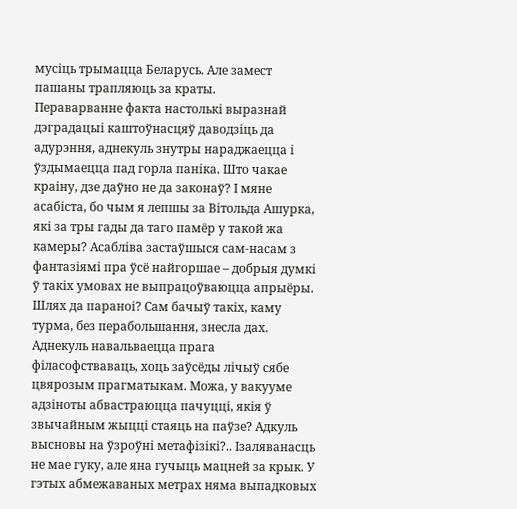мусіць трымацца Беларусь. Але замест пашаны трапляюць за краты.
Пераварванне факта настолькі выразнай дэградацыі каштоўнасцяў даводзіць да адурэння, аднекуль знутры нараджаецца і ўздымаецца пад горла паніка. Што чакае краіну, дзе даўно не да законаў? І мяне асабіста, бо чым я лепшы за Вітольда Ашурка, які за тры гады да таго памёр у такой жа камеры? Асабліва застаўшыся сам-насам з фантазіямі пра ўсё найгоршае – добрыя думкі ў такіх умовах не выпрацоўваюцца апрыёры. Шлях да параноі? Сам бачыў такіх, каму турма, без перабольшання, знесла дах.
Аднекуль навальваецца прага філасофстваваць, хоць заўсёды лічыў сябе цвярозым прагматыкам. Можа, у вакууме адзіноты абвастраюцца пачуцці, якія ў звычайным жыцці стаяць на паўзе? Адкуль высновы на ўзроўні метафізікі?.. Ізаляванасць не мае гуку, але яна гучыць мацней за крык. У гэтых абмежаваных метрах няма выпадковых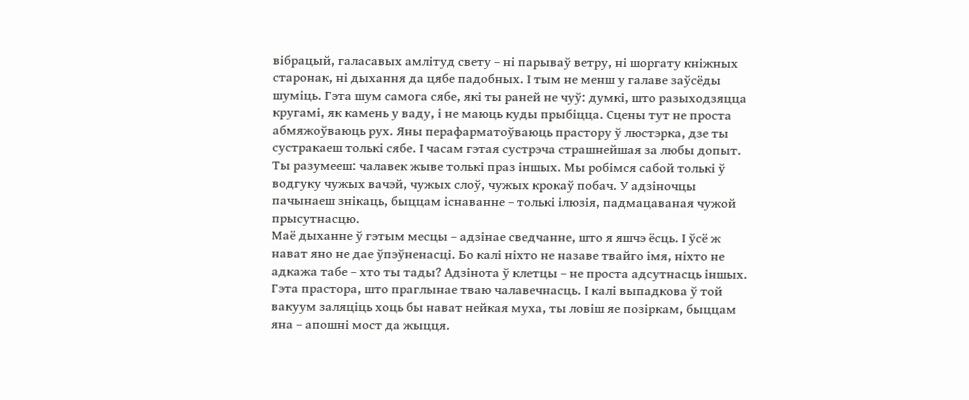вібрацый, галасавых амлітуд свету – ні парываў ветру, ні шоргату кніжных старонак, ні дыхання да цябе падобных. І тым не менш у галаве заўсёды шуміць. Гэта шум самога сябе, які ты раней не чуў: думкі, што разыходзяцца кругамі, як камень у ваду, і не маюць куды прыбіцца. Сцены тут не проста абмяжоўваюць рух. Яны перафарматоўваюць прастору ў люстэрка, дзе ты сустракаеш толькі сябе. І часам гэтая сустрэча страшнейшая за любы допыт. Ты разумееш: чалавек жыве толькі праз іншых. Мы робімся сабой толькі ў водгуку чужых вачэй, чужых слоў, чужых крокаў побач. У адзіночцы пачынаеш знікаць, быццам існаванне – толькі ілюзія, падмацаваная чужой прысутнасцю.
Маё дыханне ў гэтым месцы – адзінае сведчанне, што я яшчэ ёсць. І ўсё ж нават яно не дае ўпэўненасці. Бо калі ніхто не назаве твайго імя, ніхто не адкажа табе – хто ты тады? Адзінота ў клетцы – не проста адсутнасць іншых. Гэта прастора, што праглынае тваю чалавечнасць. І калі выпадкова ў той вакуум заляціць хоць бы нават нейкая муха, ты ловіш яе позіркам, быццам яна – апошні мост да жыцця.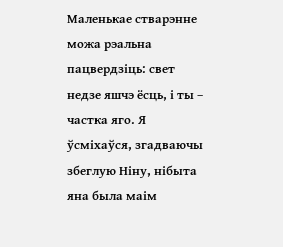Маленькае стварэнне можа рэальна пацвердзіць: свет недзе яшчэ ёсць, і ты – частка яго. Я ўсміхаўся, згадваючы збеглую Ніну, нібыта яна была маім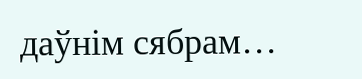даўнім сябрам…